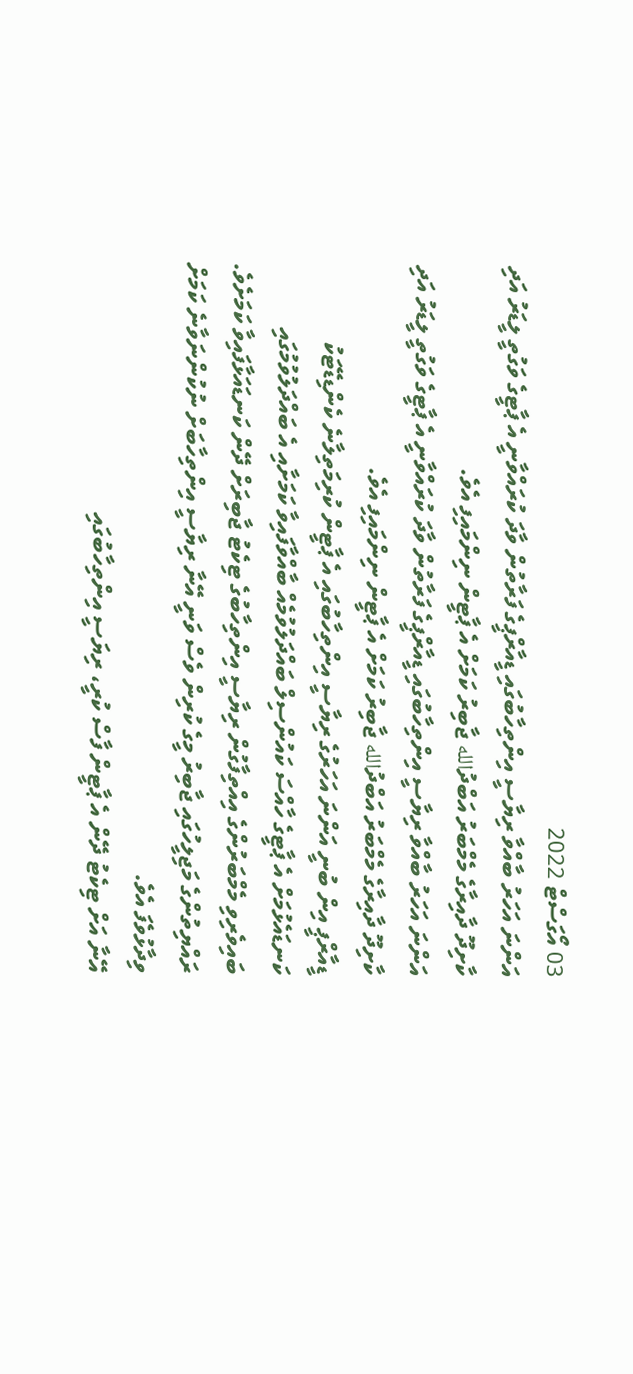03 އޯގަސްޓް 2022
އަންނަ އަހަރު ބާއްވާ ރިޔާސީ އިންތިހާބުގައި ޑީއާރްޕީގެ ފަރާތުން ވާދަ ކުރައްވާނީ އެ ޕާޓީގެ ވަގުތީ ލީޑަރު އަދި ކާށިދޫ ދާއިރާގެ މެމްބަރު އަބްދުالله ޖާބިރު ކަމަށް އެ ޕާޓީން ނިންމައިފި އެވެ.
އަންނަ އަހަރު ބާއްވާ ރިޔާސީ އިންތިހާބުގައި ޑީއާރްޕީގެ ފަރާތުން ވާދަ ކުރައްވާނީ އެ ޕާޓީގެ ވަގުތީ ލީޑަރު އަދި ކާށިދޫ ދާއިރާގެ މެމްބަރު އަބްދުالله ޖާބިރު ކަމަށް އެ ޕާޓީން ނިންމައިފި އެވެ.
ޑީއާރްޕީ އިން ބުނީ އަންނަ އަހަރުގެ ރިޔާސީ އިންތިހާބުގައި އެ ޕާޓީން ކުރިމަތިލާނެ ކެންޑިޑޭޓަކު ކަނޑައެޅުމަށް އެ ޕާޓީގެ ހާއްސަ ކައުންސިލް ބައްދަލުވުމެއް ބާއްވާފައިވާ ކަމަށާއި އެ ބައްދަލުވުމުގައި ބައިވެރިވި މެމްބަރުންގެ އިއްތިފާގުން ރިޔާސީ އިންތިހާބުގެ ޓިކެޓު ޖާބިރަށް ދޭން ކަނޑައަޅާފައިވާ ކަމަށެވެ.
ރައްޔިތުންގެ މަޖިލީހުގައި ޖާބިރު މީގެ ކުރިން ވެސް ވަނީ އޭނާ ރިޔާސީ އިންތިހާބަށް ނުކުންނަވާނެ ކަމަށް ވިދާޅުވެފަ އެވެ.
އޭނާ އަށް ޓިކެޓު ދޭން އެ ޕާޓީން ފާސް ކުރީ، ރިޔަސީ އިންތިހާބުގައި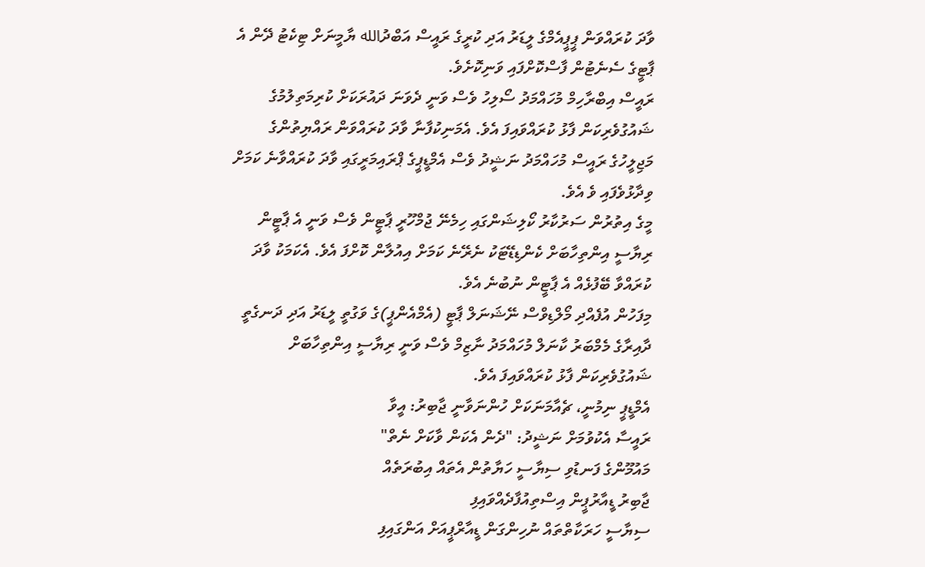ވާދަ ކުރައްވަން ޕީޕީއެމްގެ ލީޑަރު އަދި ކުރީގެ ރައީސް އަބްދުالله ޔާމީނަށް ޓިކެޓު ދޭން އެ ޕާޓީގެ ސެނެޓުން ފާސްކޮށްފައި ވަނިކޮށެވެ.
ރައީސް އިބްރާހިމް މުހައްމަދު ސޯލިހު ވެސް ވަނީ ދެވަނަ ދައުރަކަށް ކުރިމަތިލުމުގެ ޝައުގުވެރިކަން ފާޅު ކުރައްވައިފަ އެވެ. އެމަނިކުފާނާ ވާދަ ކުރައްވަން ރައްޔިތުންގެ މަޖިލީހުގެ ރައީސް މުހައްމަދު ނަޝީދު ވެސް އެމްޑީޕީގެ ޕްރައިމަރީގައި ވާދަ ކުރައްވާނެ ކަމަށް ވިދާޅުވެފައި ވެ އެވެ.
މީގެ އިތުރުން ސަރުކާރު ކޯލިޝަންގައި ހިމެނޭ ޖުމްހޫރީ ޕާޓީން ވެސް ވަނީ އެ ޕާޓީން ރިޔާސީ އިންތިހާބަށް ކެންޑިޑޭޓަކު ނެރޭނެ ކަމަށް އިއުލާން ކޮށްފަ އެވެ. އެކަމަކު ވާދަ ކުރައްވާ ބޭފުޅެއް އެ ޕާޓީން ނުބުނެ އެވެ.
މިފަހުން އުފެއްދި މޯލްޑިވްސް ނޭޝަނަލް ޕާޓީ (އެމްއެންޕީ)ގެ ވަގުތީ ލީޑަރު އަދި ދަނގެތީ ދާއިރާގެ މެމްބަރު ކާނަލް މުހައްމަދު ނާޒިމް ވެސް ވަނީ ރިޔާސީ އިންތިހާބަށް ޝައުގުވެރިކަން ފާޅު ކުރައްވައިފަ އެވެ.
އެމްޑީޕީ ނިމުނީ، ޗެއާމަނަކަށް ހުންނަވާނީ ޖާބިރު: އީވާ
ރައީސާ އެކުވުމަށް ނަޝީދު: "ދެން އެކަން ވާކަށް ނެތް"
މައުމޫންގެ ފަނޑުވި ސިޔާސީ ހަޔާތުން އެތައް އިބުރަތެއް
ޖާބިރު ޑީއާރުޕީން އިސްތިއުފާދެއްވައިފި
ސިޔާސީ ހަރަކާތްތައް ނުހިންގަން ޑީއާރްޕީއަށް އަންގައިފި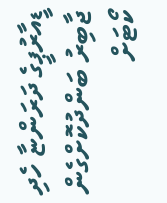ޑީއާރުޕީގެ ދަރަންޏާ ހެދި ޖާބިރު ބަންދުކޮށްގެން ކޯޓަށް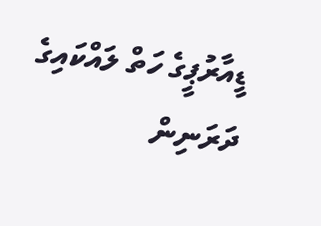ޑީއާރުޕީގެ ހަތް ލައްކައިގެ ދަރަނިން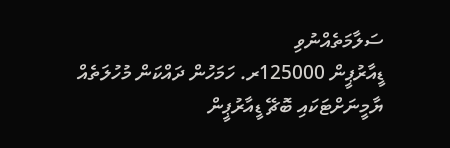ސަލާމަތެއްނުވި
ޑީއާރުޕީން 125000ރ. ހަމަހުން ދައްކަން މުހުލަތެއް
ޔާމީނަށްޓަކައި ބޮޗޭ ޑީއާރުޕީން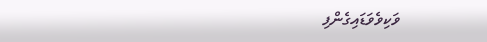ވަކިވެވަޑައިގެންފި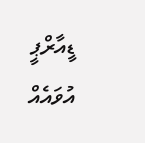ޑީއާރްޕީ އުވައެއް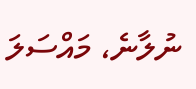ނުލާނެ، މައްސަލަ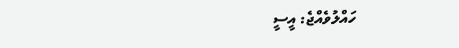ހައްލުވެއްޖެ: އީސީ